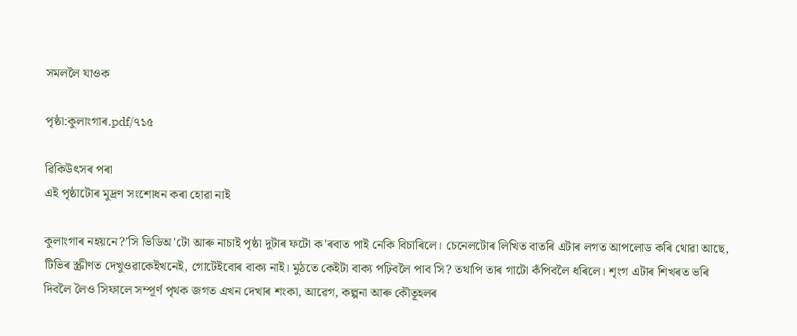সমললৈ যাওক

পৃষ্ঠা:কুলাংগাৰ.pdf/৭১৫

ৱিকিউৎসৰ পৰা
এই পৃষ্ঠাটোৰ মুদ্ৰণ সংশোধন কৰা হোৱা নাই

কুলাংগাৰ নহয়নে?’সি ভিডিঅ'টো আৰু নাচাই পৃষ্ঠা দুটাৰ ফটো ক'ৰবাত পাই নেকি বিচাৰিলে। চেনেলটোৰ লিখিত বাতৰি এটাৰ লগত আপলোড কৰি থোৱা আছে, টিভিৰ স্ক্ৰীণত দেখুওৱাকেইখনেই, গোটেইবোৰ বাক্য নাই। মুঠতে কেইটা বাক্য পঢ়িবলৈ পাব সি? তথাপি তাৰ গাটো কঁপিবলৈ ধৰিলে। শৃংগ এটাৰ শিখৰত ভৰি দিবলৈ লৈও সিফালে সম্পূৰ্ণ পৃথক জগত এখন দেখাৰ শংকা, আৱেগ, কল্পনা আৰু কৌতূহলৰ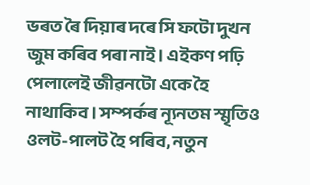ভৰত ৰৈ দিয়াৰ দৰে সি ফটো দুখন জুম কৰিব পৰা নাই। এইকণ পঢ়ি পেলালেই জীৱনটো একে হৈ নাথাকিব। সম্পৰ্কৰ ন্যূনতম স্মৃতিও ওলট-পালট হৈ পৰিব, নতুন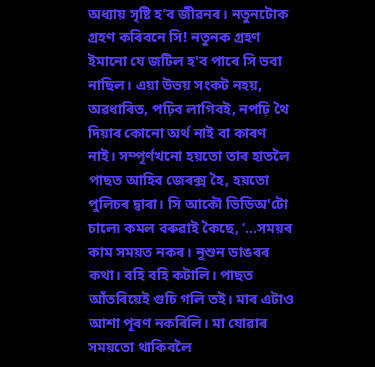অধ্যায় সৃষ্টি হ’ব জীৱনৰ। নতুনটোক গ্ৰহণ কৰিবনে সি! নতুনক গ্ৰহণ ইমানো যে জটিল হ'ব পাৰে সি ভবা নাছিল। এয়া উভয় সংকট নহয়, অৱধাৰিত, পঢ়িব লাগিবই, নপঢ়ি থৈ দিয়াৰ কোনো অৰ্থ নাই বা কাৰণ নাই। সম্পূৰ্ণখনো হয়তো তাৰ হাতলৈ পাছত আহিব জেৰক্স হৈ, হয়তো পুলিচৰ দ্বাৰা। সি আকৌ ভিডিঅ'টো চালে৷ কমল বৰুৱাই কৈছে, ‘...সময়ৰ কাম সময়ত নকৰ। নুশুন ডাঙৰৰ কথা। বহি বহি কটালি। পাছত আঁতৰিয়েই গুচি গলি তই। মাৰ এটাও আশা পূৰণ নকৰিলি। মা যোৱাৰ সময়তো থাকিবলৈ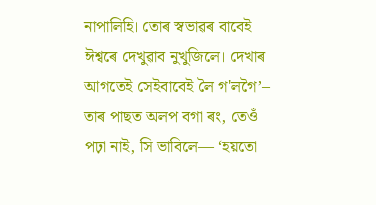নাপালিহি। তোৰ স্বভাৱৰ বাবেই ঈশ্বৰে দেখুৱাব নুখুজিলে। দেখাৰ আগতেই সেইবাবেই লৈ গ'লগৈ’– তাৰ পাছত অলপ বগা ৰং, তেওঁ পঢ়া নাই, সি ভাবিলে— ‘হয়তো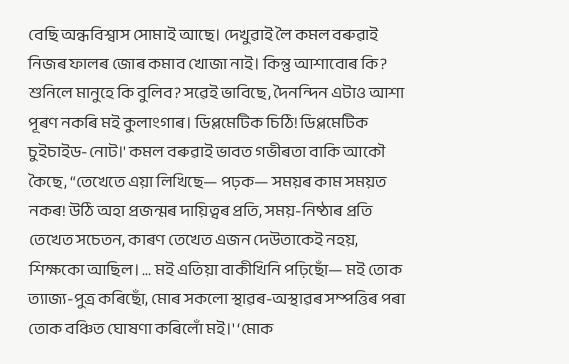বেছি অন্ধবিশ্বাস সোমাই আছে। দেখুৱাই লৈ কমল বৰুৱাই নিজৰ ফালৰ জোৰ কমাব খোজা নাই। কিন্তু আশাবোৰ কি? শুনিলে মানুহে কি বুলিব? সৱেই ভাবিছে, দৈনন্দিন এটাও আশা পূৰণ নকৰি মই কুলাংগাৰ। ডিপ্লমেটিক চিঠি! ডিপ্লমেটিক চুইচাইড-নোট।' কমল বৰুৱাই ভাবত গভীৰতা বাকি আকৌ কৈছে, “তেখেতে এয়া লিখিছে— পঢ়ক— সময়ৰ কাম সময়ত নকৰ! উঠি অহা প্ৰজন্মৰ দায়িত্বৰ প্ৰতি, সময়-নিষ্ঠাৰ প্ৰতি তেখেত সচেতন, কাৰণ তেখেত এজন দেউতাকেই নহয়, শিক্ষকো আছিল। ... মই এতিয়া বাকীখিনি পঢ়িছোঁ— মই তোক ত্যাজ্য-পুত্ৰ কৰিছোঁ, মোৰ সকলো স্থাৱৰ-অস্থাৱৰ সম্পত্তিৰ পৰা তোক বঞ্চিত ঘোষণা কৰিলোঁ মই।' ‘মোক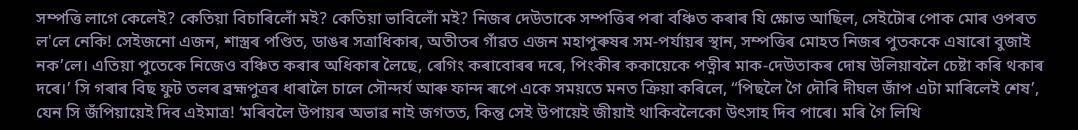সম্পত্তি লাগে কেলেই? কেতিয়া বিচাৰিলোঁ ম‍ই? কেতিয়া ভাবিলোঁ ম‍ই? নিজৰ দেউতাকে সম্পত্তিৰ পৰা বঞ্চিত কৰাৰ যি ক্ষোভ আছিল, সেইটোৰ পোক মোৰ ওপৰত ল'লে নেকি! সেইজনো এজন, শাস্ত্ৰৰ পণ্ডিত, ডাঙৰ সত্ৰাধিকাৰ, অতীতৰ গাঁৱত এজন মহাপুৰুষৰ সম-পৰ্যায়ৰ স্থান, সম্পত্তিৰ মোহত নিজৰ পুতককে এষাৰো বুজাই নক’লে। এতিয়া পুতেকে নিজেও বঞ্চিত কৰাৰ অধিকাৰ লৈছে, ৰেগিং কৰাবোৰৰ দৰে, পিংকীৰ ককায়েকে পত্নীৰ মাক-দেউতাকৰ দোষ উলিয়াবলৈ চেষ্টা কৰি থকাৰ দৰে।’ সি গৰাৰ বিছ ফুট তলৰ ব্ৰহ্মপুত্ৰৰ ধাৰালৈ চালে সৌন্দৰ্য আৰু ফান্দ ৰূপে একে সময়তে মনত ক্ৰিয়া কৰিলে, “পিছলৈ গৈ দৌৰি দীঘল জাঁপ এটা মাৰিলেই শেষ’, যেন সি জঁপিয়ায়েই দিব এইমাত্ৰ! ‘মৰিবলৈ উপায়ৰ অভাৱ নাই জগতত, কিন্তু সেই উপায়েই জীয়াই থাকিবলৈকো উৎসাহ দিব পাৰে। মৰি গৈ লিখি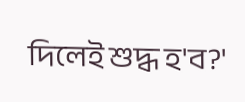দিলেই শুদ্ধ হ'ব?'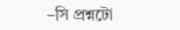–সি প্ৰশ্নটো